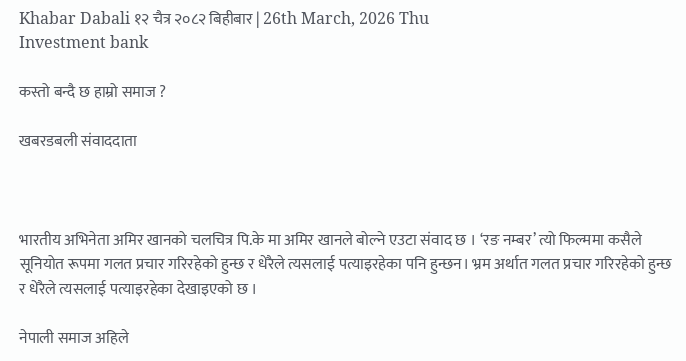Khabar Dabali १२ चैत्र २०८२ बिहीबार | 26th March, 2026 Thu
Investment bank

कस्तो बन्दै छ हाम्रो समाज ?

खबरडबली संवाददाता



भारतीय अभिनेता अमिर खानको चलचित्र पि.के मा अमिर खानले बोल्ने एउटा संवाद छ । ‘रङ नम्बर’ त्यो फिल्ममा कसैले सूनियोत रूपमा गलत प्रचार गरिरहेको हुन्छ र धेरैले त्यसलाई पत्याइरहेका पनि हुन्छन। भ्रम अर्थात गलत प्रचार गरिरहेको हुन्छ र धेरैले त्यसलाई पत्याइरहेका देखाइएको छ ।

नेपाली समाज अहिले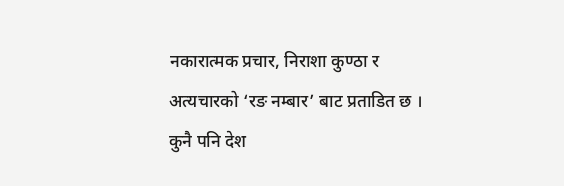नकारात्मक प्रचार, निराशा कुण्ठा र अत्यचारको ‘रङ नम्बार’ बाट प्रताडित छ । कुनै पनि देश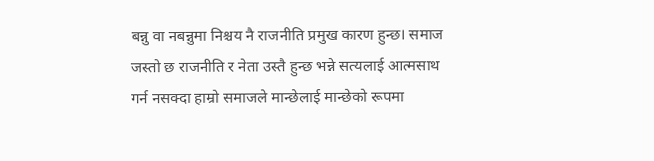बन्नु वा नबन्नुमा निश्चय नै राजनीति प्रमुख कारण हुन्छ। समाज जस्तो छ राजनीति र नेता उस्तै हुन्छ भन्ने सत्यलाई आत्मसाथ गर्न नसक्दा हाम्रो समाजले मान्छेलाई मान्छेको रूपमा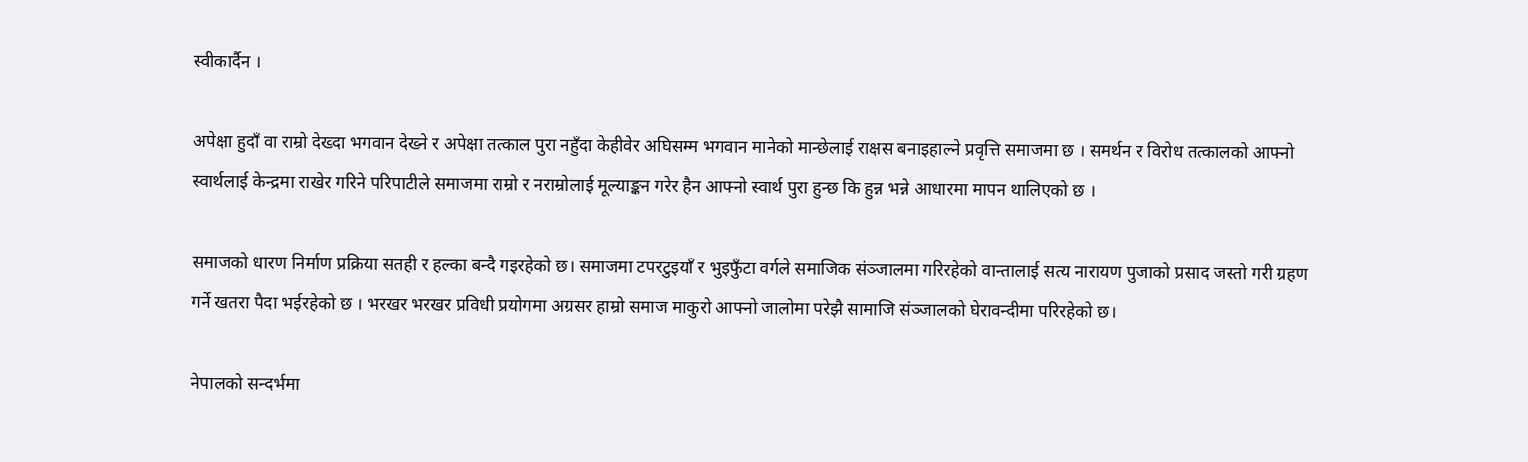स्वीकार्दैन ।

अपेक्षा हुदाँ वा राम्रो देख्दा भगवान देख्ने र अपेक्षा तत्काल पुरा नहुँदा केहीवेर अघिसम्म भगवान मानेको मान्छेलाई राक्षस बनाइहाल्ने प्रवृत्ति समाजमा छ । समर्थन र विरोध तत्कालको आफ्नो स्वार्थलाई केन्द्रमा राखेर गरिने परिपाटीले समाजमा राम्रो र नराम्रोलाई मूल्याङ्कन गरेर हैन आफ्नो स्वार्थ पुरा हुन्छ कि हुन्न भन्ने आधारमा मापन थालिएको छ ।

समाजको धारण निर्माण प्रक्रिया सतही र हल्का बन्दै गइरहेको छ। समाजमा टपरटुइयाँ र भुइफुँटा वर्गले समाजिक संञ्जालमा गरिरहेको वान्तालाई सत्य नारायण पुजाको प्रसाद जस्तो गरी ग्रहण गर्ने खतरा पैदा भईरहेको छ । भरखर भरखर प्रविधी प्रयोगमा अग्रसर हाम्रो समाज माकुरो आफ्नो जालोमा परेझै सामाजि संञ्जालको घेरावन्दीमा परिरहेको छ।

नेपालको सन्दर्भमा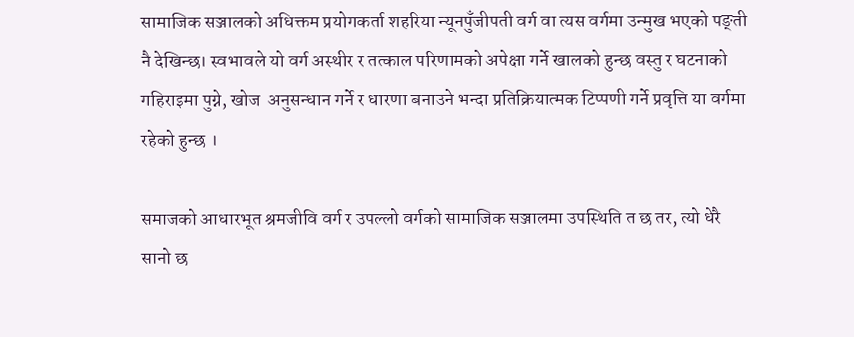सामाजिक सञ्जालको अधिक्तम प्रयोगकर्ता शहरिया न्यूनपुँजीपती वर्ग वा त्यस वर्गमा उन्मुख भएको पङ्ती नै देखिन्छ। स्वभावले यो वर्ग अस्थीर र तत्काल परिणामको अपेक्षा गर्ने खालको हुन्छ वस्तु र घटनाको गहिराइमा पुग्ने, खोज  अनुसन्धान गर्ने र धारणा बनाउने भन्दा प्रतिक्रियात्मक टिप्पणी गर्ने प्रवृत्ति या वर्गमा रहेको हुन्छ ।

समाजको आधारभूत श्रमजीवि वर्ग र उपल्लो वर्गको सामाजिक सञ्जालमा उपस्थिति त छ तर, त्यो धेरै सानो छ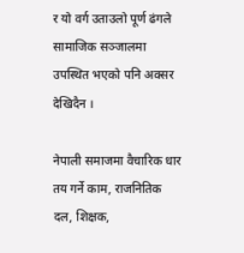र यो वर्ग उताउलो पूर्ण ढंगले सामाजिक सञ्जालमा उपस्थित भएको पनि अक्सर देखिदैन ।

नेपाली समाजमा वैचारिक धार तय गर्ने काम, राजनितिक दल, शिक्षक,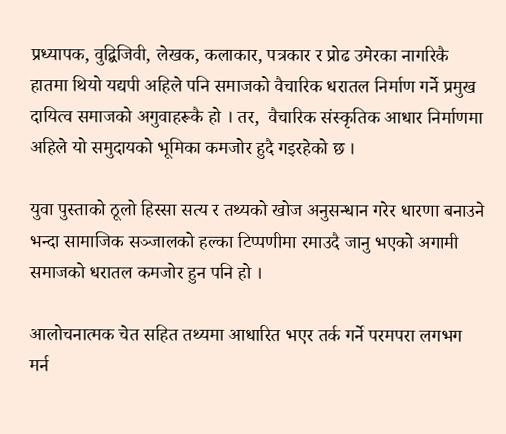प्रध्यापक, वुद्बिजिवी, लेखक, कलाकार, पत्रकार र प्रोढ उमेरका नागरिकै हातमा थियो यद्यपी अहिले पनि समाजको वैचारिक धरातल निर्माण गर्ने प्रमुख दायित्व समाजको अगुवाहरूकै हो । तर,  वैचारिक संस्कृतिक आधार निर्माणमा अहिले यो समुदायको भूमिका कमजोर हुदै गइरहेको छ ।

युवा पुस्ताको ठूलो हिस्सा सत्य र तथ्यको खोज अनुसन्धान गरेर धारणा बनाउने भन्दा सामाजिक सञ्जालको हल्का टिप्पणीमा रमाउदै जानु भएको अगामी समाजको धरातल कमजोर हुन पनि हो ।

आलोचनात्मक चेत सहित तथ्यमा आधारित भएर तर्क गर्ने परमपरा लगभग मर्न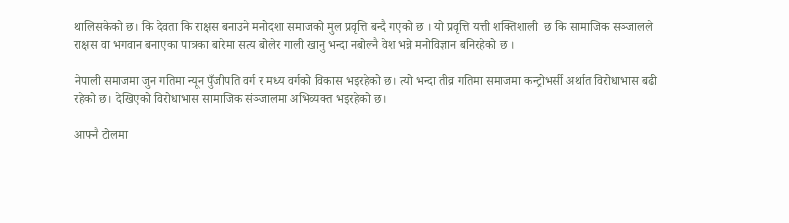थालिसकेको छ। कि देवता कि राक्षस बनाउने मनोदशा समाजको मुल प्रवृत्ति बन्दै गएको छ । यो प्रवृत्ति यत्ती शक्तिशाली  छ कि सामाजिक सञ्जालले राक्षस वा भगवान बनाएका पात्रका बारेमा सत्य बोलेर गाली खानु भन्दा नबोल्नै वेश भन्ने मनोविज्ञान बनिरहेको छ ।

नेपाली समाजमा जुन गतिमा न्यून पुँजीपति वर्ग र मध्य वर्गको विकास भइरहेको छ। त्यो भन्दा तीव्र गतिमा समाजमा कन्ट्रोभर्सी अर्थात विरोधाभास बढी रहेको छ। देखिएको विरोधाभास सामाजिक संञ्जालमा अभिव्यक्त भइरहेको छ।

आफ्नै टोलमा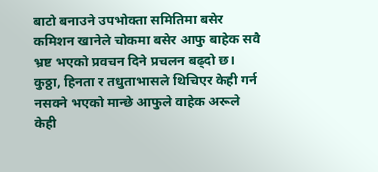बाटो बनाउने उपभोक्ता समितिमा बसेर कमिशन खानेले चोकमा बसेर आफु बाहेक सवै भ्रष्ट भएको प्रवचन दिने प्रचलन बढ्दो छ। कुठ्ठा, हिनता र तधुताभासले थिचिएर केही गर्न नसक्ने भएको मान्छे आफुले वाहेक अरूले केही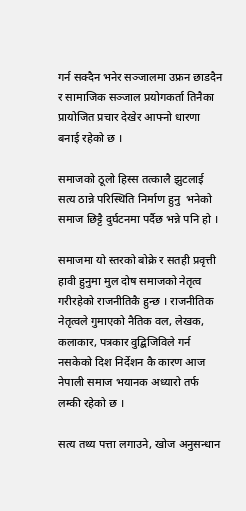गर्न सक्दैन भनेर सञ्जालमा उफ्रन छाडदैन र सामाजिक सञ्जाल प्रयोगकर्ता तिनैका प्रायोजित प्रचार देखेर आफ्नो धारणा बनाई रहेको छ ।

समाजको ठूलो हिस्स तत्कालै झुटलाई सत्य ठान्ने परिस्थिति निर्माण हुनु  भनेको समाज छिट्टै दुर्घटनमा पर्दैछ भन्ने पनि हो ।

समाजमा यो स्तरको बोक्रे र सतही प्रवृत्ती हावी हुनुमा मुल दोष समाजको नेतृत्व गरीरहेको राजनीतिकै हुन्छ । राजनीतिक नेतृत्वले गुमाएको नैतिक वल, लेखक, कलाकार, पत्रकार वुद्बिजिविले गर्न नसकेको दिश निर्देशन कै कारण आज नेपाली समाज भयानक अध्यारो तर्फ लम्की रहेको छ ।

सत्य तथ्य पत्ता लगाउने, खोज अनुसन्धान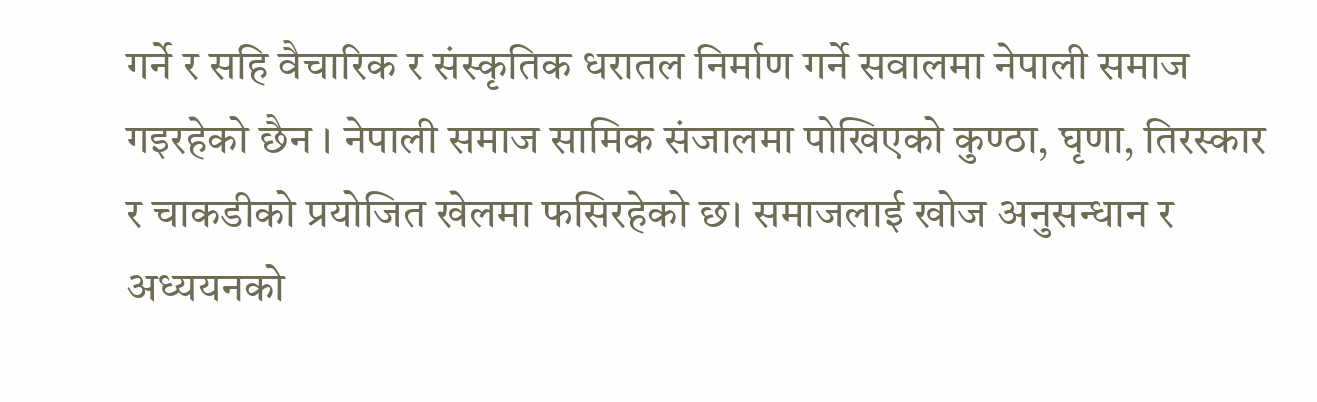गर्ने र सहि वैचारिक र संस्कृतिक धरातल निर्माण गर्ने सवालमा नेपाली समाज गइरहेको छैन । नेपाली समाज सामिक संजालमा पोखिएको कुण्ठा, घृणा, तिरस्कार र चाकडीको प्रयोजित खेलमा फसिरहेको छ। समाजलाई खोज अनुसन्धान र अध्ययनको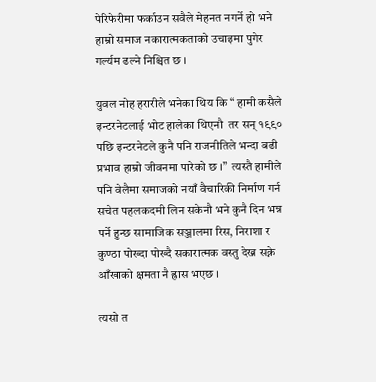पेरिफेरीमा फर्काउन सवैले मेहनत नगर्ने हो भने हाम्रो समाज नकारात्मकताको उचाइमा पुगेर गर्ल्यम ढल्ने निश्चित छ ।

युवल नोह हरारीले भनेका थिय कि “ हामी कसैले इन्टरनेटलाई भोट हालेका थिएनौ  तर सन् १९९० पछि इन्टरनेटले कुनै पनि राजनीतिले भन्दा बढी प्रभाव हाम्रो जीवनमा पारेको छ ।”  त्यस्तै हामीले पनि वेलैमा समाजको नयाँ वैचारिकी निर्माण गर्न सचेत पहलकदमी लिन सकेनौ भने कुनै दिन भन्न पर्ने हुन्छ सामाजिक सञ्जालमा रिस, निराशा र कुण्ठा पोख्दा पोख्दै सकारात्मक वस्तु देख्न सक्ने आँखाको क्षमता नै ह्रास भएछ ।

त्यसो त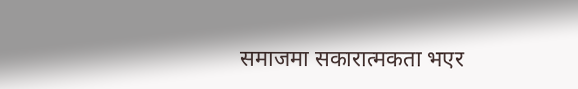समाजमा सकारात्मकता भएर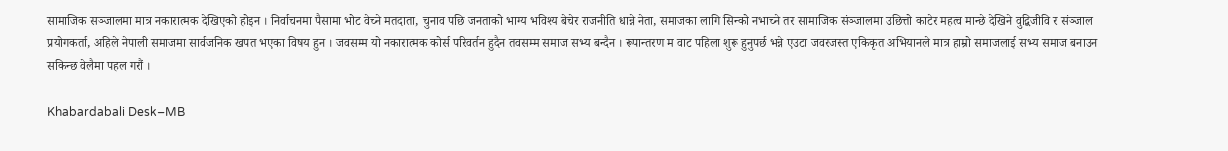सामाजिक सञ्जालमा मात्र नकारात्मक देखिएको होइन । निर्वाचनमा पैसामा भोट वेच्ने मतदाता, चुनाव पछि जनताको भाग्य भविश्य बेचेर राजनीति धान्ने नेता, समाजका लागि सिन्को नभाच्ने तर सामाजिक संञ्जालमा उछित्तो काटेर महत्व मान्छे देखिने वुद्बिजीवि र संञ्जाल प्रयोगकर्ता, अहिले नेपाली समाजमा सार्वजनिक खपत भएका विषय हुन । जवसम्म यो नकारात्मक कोर्स परिवर्तन हुदैन तवसम्म समाज सभ्य बन्दैन । रूपान्तरण म वाट पहिला शुरू हुनुपर्छ भन्ने एउटा जवरजस्त एकिकृत अभियानले मात्र हाम्रो समाजलाई सभ्य समाज बनाउन सकिन्छ वेलैमा पहल गरौं ।

Khabardabali Desk–MB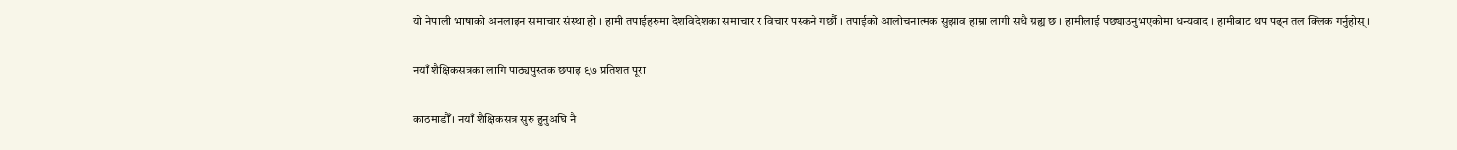यो नेपाली भाषाको अनलाइन समाचार संस्था हो । हामी तपाईहरुमा देशविदेशका समाचार र विचार पस्कने गर्छौ । तपाईको आलोचनात्मक सुझाव हाम्रा लागी सधै ग्रह्य छ । हामीलाई पछ्याउनुभएकोमा धन्यवाद । हामीबाट थप पढ्न तल क्लिक गर्नुहोस् ।

नयाँ शैक्षिकसत्रका लागि पाठ्यपुस्तक छपाइ ९७ प्रतिशत पूरा

काठमाडौँ । नयाँ शैक्षिकसत्र सुरु हुनुअघि नै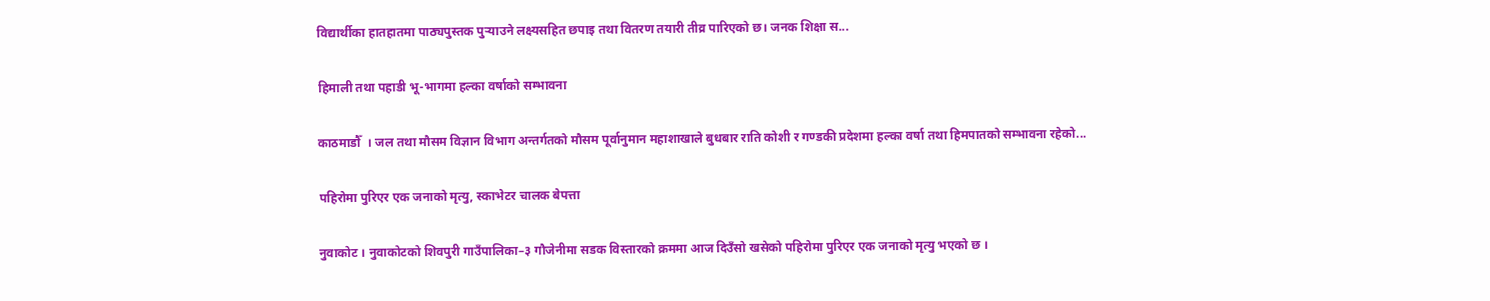विद्यार्थीका हातहातमा पाठ्यपुस्तक पुर्‍याउने लक्ष्यसहित छपाइ तथा वितरण तयारी तीव्र पारिएको छ। जनक शिक्षा स...

हिमाली तथा पहाडी भू-भागमा हल्का वर्षाको सम्भावना

काठमाडौँ  । जल तथा मौसम विज्ञान विभाग अन्तर्गतको मौसम पूर्वानुमान महाशाखाले बुधबार राति कोशी र गण्डकी प्रदेशमा हल्का वर्षा तथा हिमपातको सम्भावना रहेको...

पहिरोमा पुरिएर एक जनाको मृत्यु, स्काभेटर चालक बेपत्ता

नुवाकोट । नुवाकोटको शिवपुरी गाउँपालिका–३ गौजेनीमा सडक विस्तारको क्रममा आज दिउँसो खसेको पहिरोमा पुरिएर एक जनाको मृत्यु भएको छ ।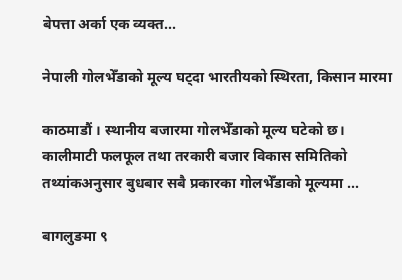बेपत्ता अर्का एक व्यक्त...

नेपाली गोलभेँडाको मूल्य घट्दा भारतीयको स्थिरता, किसान मारमा

काठमाडौं । स्थानीय बजारमा गोलभेँडाको मूल्य घटेको छ। कालीमाटी फलफूल तथा तरकारी बजार विकास समितिको तथ्यांकअनुसार बुधबार सबै प्रकारका गोलभेँडाको मूल्यमा ...

बागलुङमा ९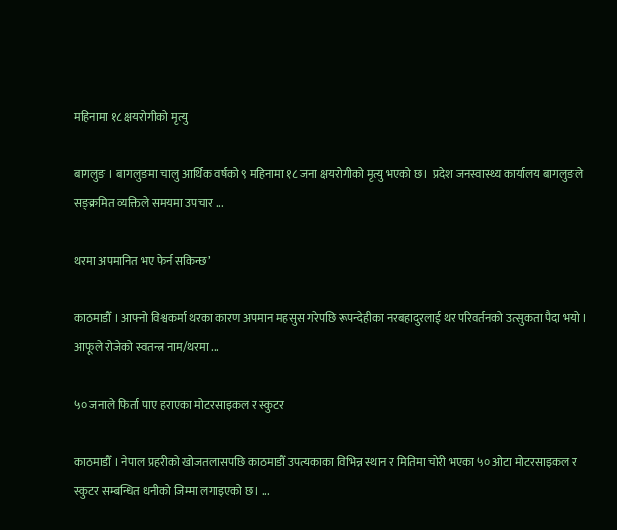महिनामा १८ क्षयरोगीको मृत्यु

बागलुङ । बागलुङमा चालु आर्थिक वर्षको ९ महिनामा १८ जना क्षयरोगीको मृत्यु भएको छ।  प्रदेश जनस्वास्थ्य कार्यालय बागलुङले सङ्क्रमित व्यक्तिले समयमा उपचार ...

थरमा अपमानित भए फेर्न सकिन्छ’

काठमाडौँ । आफ्नो विश्वकर्मा थरका कारण अपमान महसुस गरेपछि रूपन्देहीका नरबहादुरलाई थर परिवर्तनको उत्सुकता पैदा भयो । आफूले रोजेको स्वतन्त्र नाम/थरमा ...

५० जनाले फिर्ता पाए हराएका मोटरसाइकल र स्कुटर

काठमाडौँ । नेपाल प्रहरीको खोजतलासपछि काठमाडौँ उपत्यकाका विभिन्न स्थान र मितिमा चोरी भएका ५० ओटा मोटरसाइकल र स्कुटर सम्बन्धित धनीको जिम्मा लगाइएको छ। ...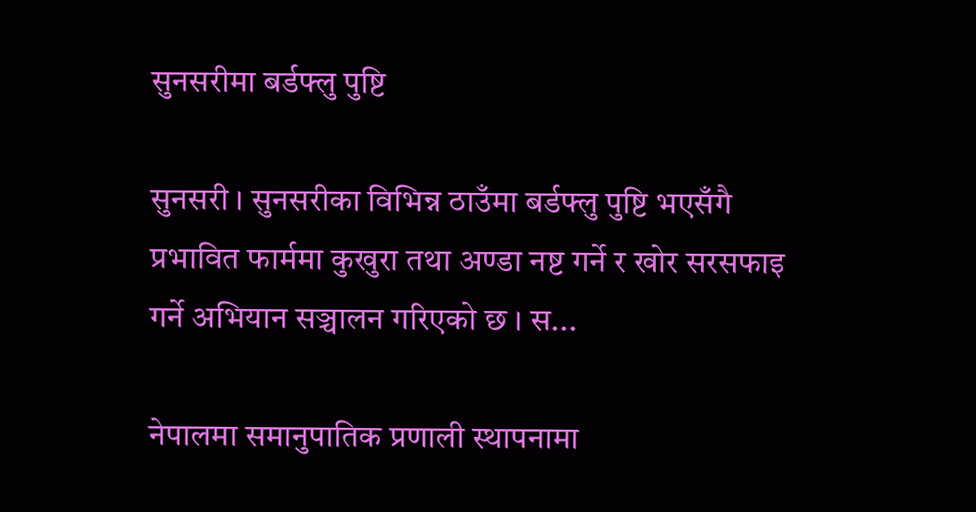सुनसरीमा बर्डफ्लु पुष्टि

सुनसरी । सुनसरीका विभिन्न ठाउँमा बर्डफ्लु पुष्टि भएसँगै प्रभावित फार्ममा कुखुरा तथा अण्डा नष्ट गर्ने र खोर सरसफाइ गर्ने अभियान सञ्चालन गरिएको छ । स...

नेपालमा समानुपातिक प्रणाली स्थापनामा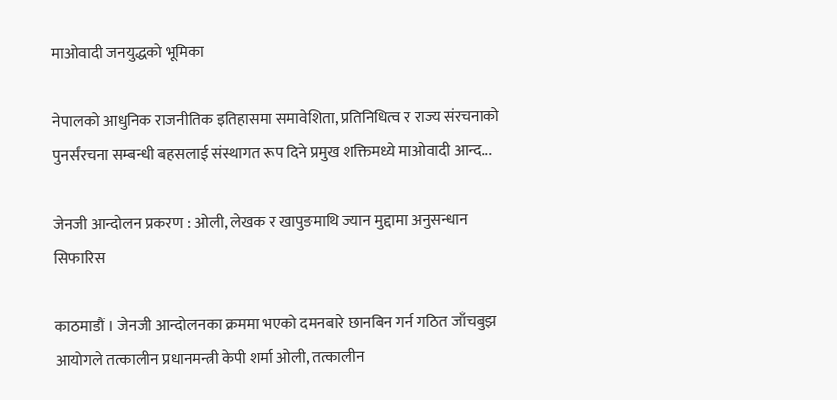माओवादी जनयुद्धको भूमिका

नेपालको आधुनिक राजनीतिक इतिहासमा समावेशिता, प्रतिनिधित्व र राज्य संरचनाको पुनर्संरचना सम्बन्धी बहसलाई संस्थागत रूप दिने प्रमुख शक्तिमध्ये माओवादी आन्द...

जेनजी आन्दोलन प्रकरण : ओली, लेखक र खापुङमाथि ज्यान मुद्दामा अनुसन्धान सिफारिस

काठमाडौं । जेनजी आन्दोलनका क्रममा भएको दमनबारे छानबिन गर्न गठित जाँचबुझ आयोगले तत्कालीन प्रधानमन्त्री केपी शर्मा ओली, तत्कालीन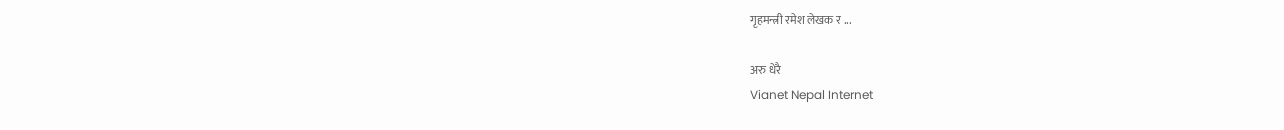गृहमन्त्री रमेश लेखक र ...

अरु धेरै
Vianet Nepal Internet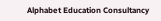Alphabet Education Consultancy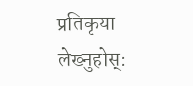प्रतिकृया लेख्नुहोस्: